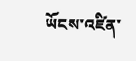ཡོངས་འཛིན་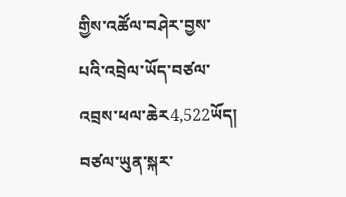གྱིས་འཚོལ་བཤེར་བྱས་པའི་འབྲེལ་ཡོད་བཙལ་འབྲས་ཕལ་ཆེར4,522ཡོད།  བཙལ་ཡུན་སྐར་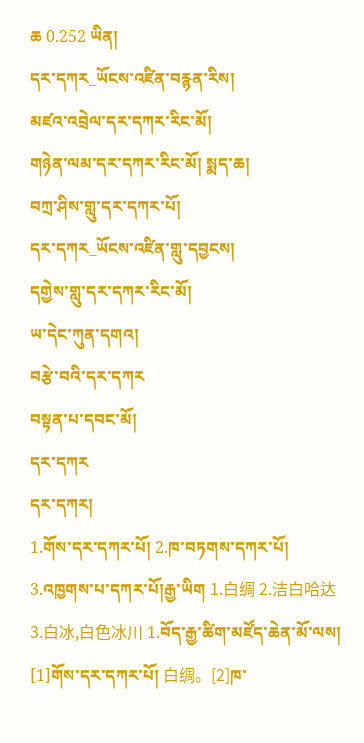ཆ 0.252 ཡིན།
དར་དཀར_ཡོངས་འཛིན་བརྙན་རིས།
མཛའ་འབྲེལ་དར་དཀར་རིང་མོ།
གཉེན་ལམ་དར་དཀར་རིང་མོ། སྨད་ཆ།
བཀྲ་ཤིས་གླུ་དར་དཀར་པོ།
དར་དཀར_ཡོངས་འཛིན་གླུ་དབྱངས།
དགྱེས་གླུ་དར་དཀར་རིང་མོ།
ཡ་དེང་ཀུན་དགའ།
བརྩེ་བའི་དར་དཀར
བསྟན་པ་དབང་མོ།
དར་དཀར
དར་དཀར།
1.གོས་དར་དཀར་པོ། 2.ཁ་བཏགས་དཀར་པོ། 3.འཁྱགས་པ་དཀར་པོ།རྒྱ་ཡིག 1.白绸 2.洁白哈达 3.白冰,白色冰川 1.བོད་རྒྱ་ཚིག་མཛོད་ཆེན་མོ་ལས། [1]གོས་དར་དཀར་པོ། 白绸。[2]ཁ་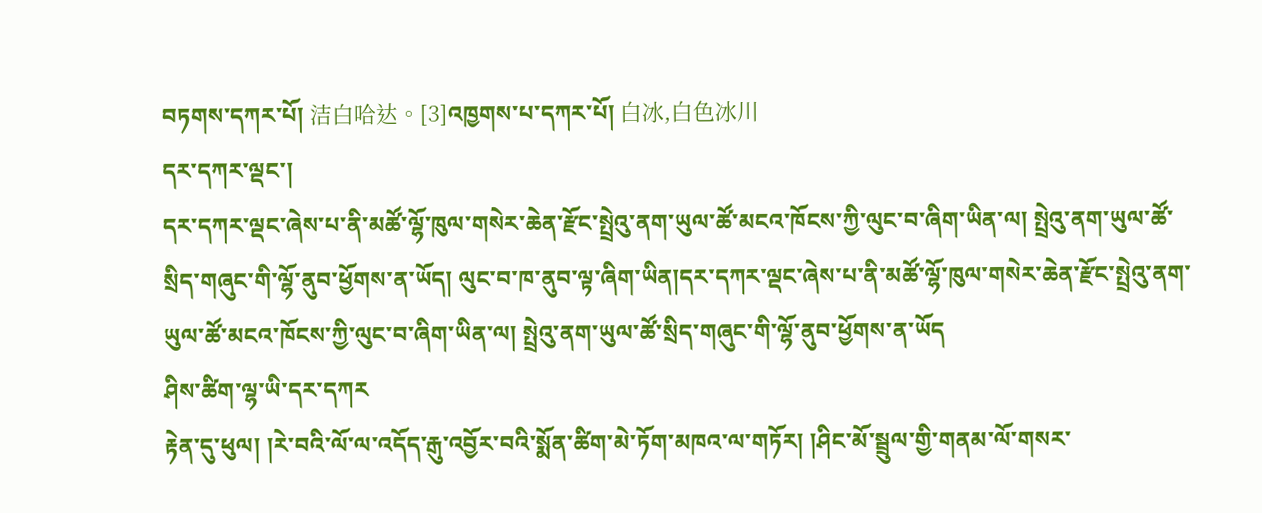བཏགས་དཀར་པོ། 洁白哈达。[3]འཁྱགས་པ་དཀར་པོ། 白冰,白色冰川
དར་དཀར་ལྡང་།
དར་དཀར་ལྡང་ཞེས་པ་ནི་མཚོ་ལྷོ་ཁུལ་གསེར་ཆེན་རྫོང་སྤྲེའུ་ནག་ཡུལ་ཚོ་མངའ་ཁོངས་ཀྱི་ལུང་བ་ཞིག་ཡིན་ལ། སྤྲེའུ་ནག་ཡུལ་ཚོ་སྲིད་གཞུང་གི་ལྷོ་ནུབ་ཕྱོགས་ན་ཡོད། ལུང་བ་ཁ་ནུབ་ལྟ་ཞིག་ཡིན།དར་དཀར་ལྡང་ཞེས་པ་ནི་མཚོ་ལྷོ་ཁུལ་གསེར་ཆེན་རྫོང་སྤྲེའུ་ནག་ཡུལ་ཚོ་མངའ་ཁོངས་ཀྱི་ལུང་བ་ཞིག་ཡིན་ལ། སྤྲེའུ་ནག་ཡུལ་ཚོ་སྲིད་གཞུང་གི་ལྷོ་ནུབ་ཕྱོགས་ན་ཡོད
ཤིས་ཚིག་ལྷ་ཡི་དར་དཀར
རྟེན་དུ་ཕུལ། །རེ་བའི་ལོ་ལ་འདོད་རྒུ་འབྱོར་བའི་སྨོན་ཚིག་མེ་ཏོག་མཁའ་ལ་གཏོར། །ཤིང་མོ་སྦྲུལ་གྱི་གནམ་ལོ་གསར་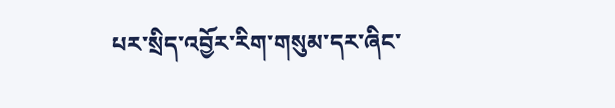པར་སྲིད་འབྱོར་རིག་གསུམ་དར་ཞིང་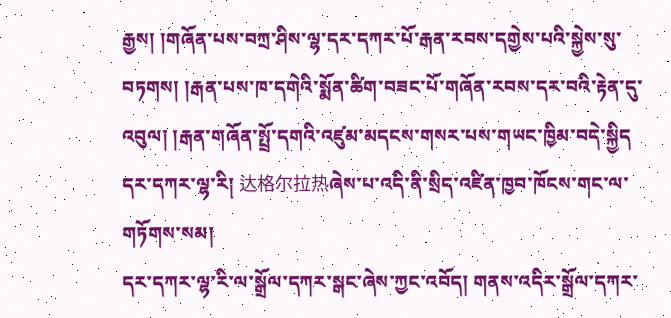རྒྱས། །གཞོན་པས་བཀྲ་ཤིས་ལྷ་དར་དཀར་པོ་རྒན་རབས་དགྱེས་པའི་སྐྱེས་སུ་བཏགས། །རྒན་པས་ཁ་དགེའི་སྨོན་ཚིག་བཟང་པོ་གཞོན་རབས་དར་བའི་རྟེན་དུ་འབུལ། །རྒན་གཞོན་སྤྲོ་དགའི་འཛུམ་མདངས་གསར་པས་གཡང་ཁྱིམ་བདེ་སྐྱིད
དར་དཀར་ལྷ་རི། 达格尔拉热ཞེས་པ་འདི་ནི་སྲིད་འཛིན་ཁྱབ་ཁོངས་གང་ལ་གཏོགས་སམ།
དར་དཀར་ལྷ་རི་ལ་སྒྲོལ་དཀར་སྒང་ཞེས་ཀྱང་འབོད། གནས་འདིར་སྒྲོལ་དཀར་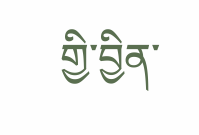གྱི་བྱིན་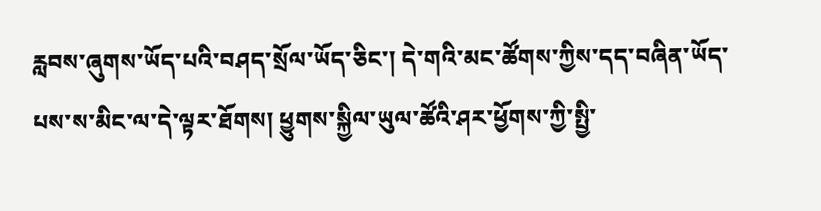རླབས་ཞུགས་ཡོད་པའི་བཤད་སྲོལ་ཡོད་ཅིང་། དེ་གའི་མང་ཚོགས་ཀྱིས་དད་བཞིན་ཡོད་པས་ས་མིང་ལ་དེ་ལྟར་ཐོགས། ཕྱུགས་སྐྱིལ་ཡུལ་ཚོའི་ཤར་ཕྱོགས་ཀྱི་སྤྱི་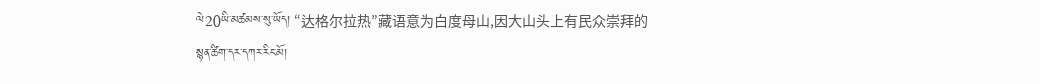ལེ20ཡི་མཚམས་སུ་ཡོད། “达格尔拉热”藏语意为白度母山,因大山头上有民众崇拜的
སྙན་ཚིག་དར་དཀར་རིང་མོ།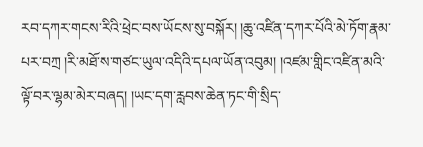རབ་དཀར་གངས་རིའི་ཕྲེང་བས་ཡོངས་སུ་བསྐོར། །ཆུ་འཛིན་དཀར་པོའི་མེ་ཏོག་རྣམ་པར་བཀྲ །རི་མཐོ་ས་གཙང་ཡུལ་འདིའི་དཔལ་ཡོན་འབུམ། །འཛམ་གླིང་འཛིན་མའི་ལྟོ་བར་ལྷམ་མེར་བཞད། །ཡང་དག་རླབས་ཆེན་ཏང་གི་སྲིད་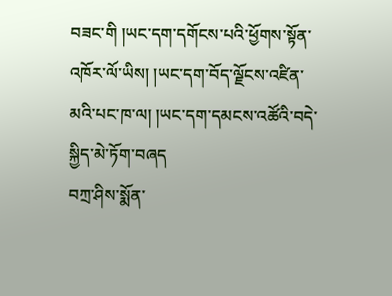བཟང་གི །ཡང་དག་དགོངས་པའི་ཕྱོགས་སྟོན་འཁོར་ལོ་ཡིས། །ཡང་དག་བོད་ལྗོངས་འཛིན་མའི་པང་ཁ་ལ། །ཡང་དག་དམངས་འཚོའི་བདེ་སྐྱིད་མེ་ཏོག་བཞད
བཀྲ་ཤིས་སྨོན་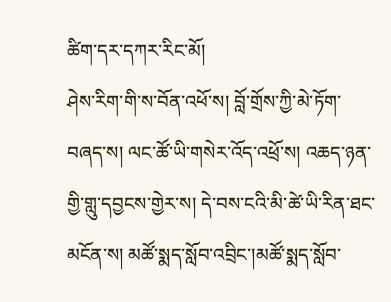ཚིག་དར་དཀར་རིང་མོ།
ཤེས་རིག་གི་ས་བོན་འཕོ་ས། བློ་གྲོས་ཀྱི་མེ་ཏོག་བཞད་ས། ལང་ཚོ་ཡི་གསེར་འོད་འཕྲོ་ས། འཆད་ཉན་གྱི་གླུ་དབྱངས་གྱེར་ས། དེ་བས་ངའི་མི་ཚེ་ཡི་རིན་ཐང་མངོན་ས། མཚོ་སྨད་སློབ་འབྲིང་།མཚོ་སྨད་སློབ་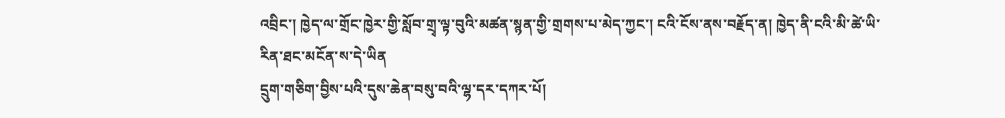འབྲིང་། ཁྱེད་ལ་གྲོང་ཁྱེར་གྱི་སློབ་གྲྭ་ལྟ་བུའི་མཚན་སྙན་གྱི་གྲགས་པ་མེད་ཀྱང་། ངའི་ངོས་ནས་བརྗོད་ན། ཁྱེད་ནི་ངའི་མི་ཚེ་ཡི་རིན་ཐང་མངོན་ས་དེ་ཡིན
དྲུག་གཅིག་བྱིས་པའི་དུས་ཆེན་བསུ་བའི་ལྷ་དར་དཀར་པོ།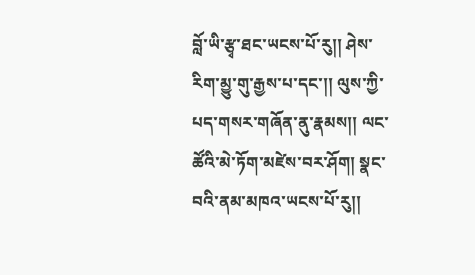བློ་ཡི་རྩྭ་ཐང་ཡངས་པོ་རུ།། ཤེས་རིག་མྱུ་གུ་རྒྱས་པ་དང་།། ལུས་ཀྱི་པད་གསར་གཞོན་ནུ་རྣམས།། ལང་ཚོའི་མེ་ཏོག་མཛེས་བར་ཤོག། སྣང་བའི་ནམ་མཁའ་ཡངས་པོ་རུ།།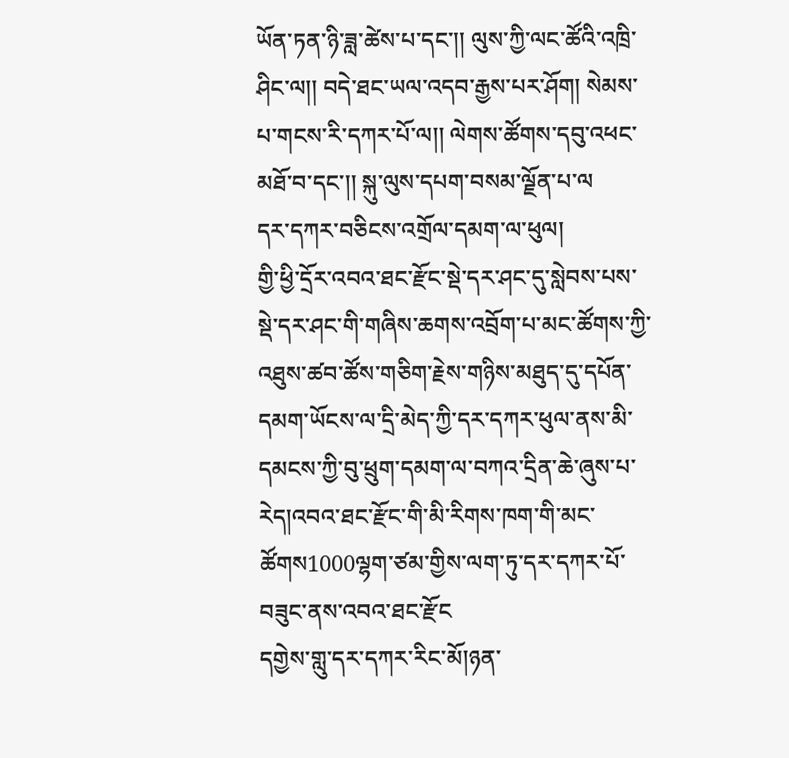ཡོན་ཏན་ཉི་ཟླ་ཚེས་པ་དང་།། ལུས་ཀྱི་ལང་ཚོའི་འཁྲི་ཤིང་ལ།། བདེ་ཐང་ཡལ་འདབ་རྒྱས་པར་ཤོག། སེམས་པ་གངས་རི་དཀར་པོ་ལ།། ལེགས་ཚོགས་དབུ་འཕང་མཐོ་བ་དང་།། སྐུ་ལུས་དཔག་བསམ་ལྗོན་པ་ལ
དར་དཀར་བཅིངས་འགྲོལ་དམག་ལ་ཕུལ།
གྱི་ཕྱི་དྲོར་འབའ་ཐང་རྫོང་སྡེ་དར་ཤང་དུ་སླེབས་པས་སྡེ་དར་ཤང་གི་གཞིས་ཆགས་འབྲོག་པ་མང་ཚོགས་ཀྱི་འཐུས་ཚབ་ཚོས་གཅིག་རྗེས་གཉིས་མཐུད་དུ་དཔོན་དམག་ཡོངས་ལ་དྲི་མེད་ཀྱི་དར་དཀར་ཕུལ་ནས་མི་དམངས་ཀྱི་བུ་ཕྲུག་དམག་ལ་བཀའ་དྲིན་ཆེ་ཞུས་པ་རེད།འབའ་ཐང་རྫོང་གི་མི་རིགས་ཁག་གི་མང་ཚོགས1000ལྷག་ཙམ་གྱིས་ལག་ཏུ་དར་དཀར་པོ་བཟུང་ནས་འབའ་ཐང་རྫོང
དགྱེས་གླུ་དར་དཀར་རིང་མོ།ཉན་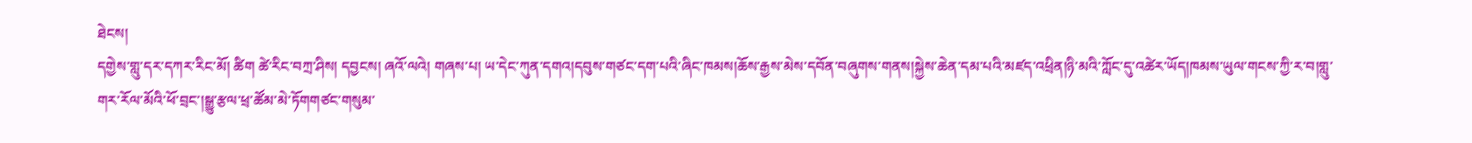ཐེངས།
དགྱེས་གླུ་དར་དཀར་རིང་མོ། ཚིག ཚེ་རིང་བཀྲ་ཤིས། དབྱངས། ཞའོ་ལའེ། གཞས་པ། ཡ་དེང་ཀུན་དགའ།དབུས་གཙང་དག་པའི་ཞིང་ཁམས།ཆོས་རྒྱས་མེས་དབོན་བཞུགས་གནས།སྐྱེས་ཆེན་དམ་པའི་མཛད་འཕྲིན།ཉི་མའི་ཀློང་དུ་འཚེར་ཡོད།ཁམས་ཡུལ་གངས་ཀྱི་ར་བ།གླུ་གར་རོལ་མོའི་ཕོ་བྲང་།སྒྱུ་རྩལ་ཕྲ་ཚོམ་མེ་ཏོགགཙང་གསུམ་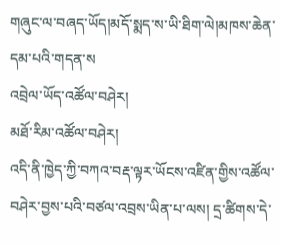གཞུང་ལ་བཞད་ཡོད།མདོ་སྨད་ས་ཡི་ཐིག་ལེ།མཁས་ཆེན་དམ་པའི་གདན་ས
འབྲེལ་ཡོད་འཚོལ་བཤེར།
མཐོ་རིམ་འཚོལ་བཤེར།
འདི་ནི་ཁྱེད་ཀྱི་བཀའ་བརྡ་ལྟར་ཡོངས་འཛིན་གྱིས་འཚོལ་བཤེར་བྱས་པའི་བཙལ་འབྲས་ཡིན་པ་ལས། དྲ་ཚིགས་དེ་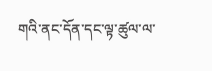གའི་ནང་དོན་དང་ལྟ་ཚུལ་ལ་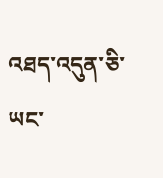འཐད་འདུན་ཅི་ཡང་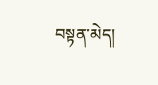བསྟན་མེད།